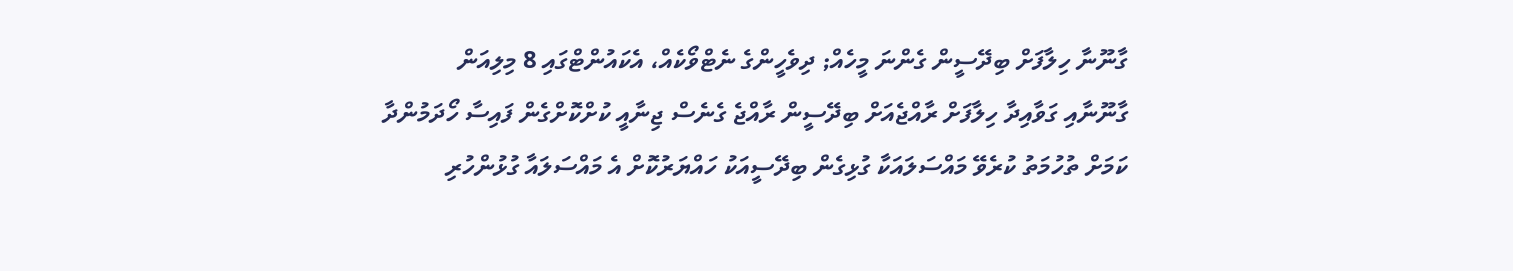ގާނޫނާ ހިލާފަށް ބިދޭސީން ގެންނަ މީހެއް; ދިވެހީންގެ ނެޓްވޯކެއް، އެކައުންޓްގައި 8 މިލިއަން
ގާނޫނާއި ގަވާއިދާ ހިލާފަށް ރާއްޖެއަށް ބިދޭސީން ރާއްޖެ ގެނެސް ޖިނާއީ ކުށްކޮށްގެން ފައިސާ ހޯދަމުންދާ ކަމަށް ތުހުމަތު ކުރެވޭ މައްސަލައަކާ ގުޅިގެން ބިދޭސީއަކު ހައްޔަރުކޮށް އެ މައްސަލައާ ގުޅުންހުރި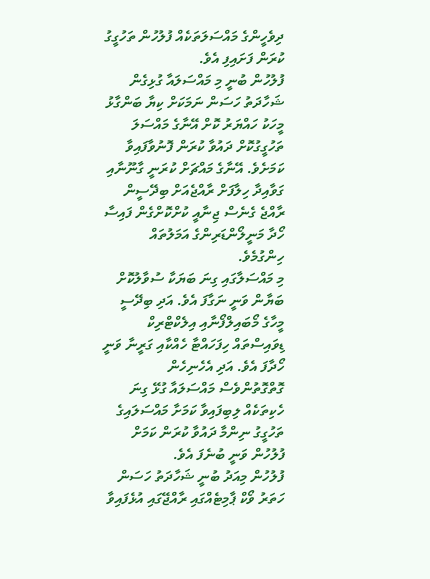ދިވެހީންގެ މައްސަލަތަކެއް ފުލުހުން ތަހުގީގު ކުރަން ފަށައިފި އެވެ.
ފުލުހުން ބުނީ މި މައްސަލައާ ގުޅިގެން ޝަހާދަތު ހަސަން ނަމަކަށް ކިޔާ ބަންގާޅު މީހަކު ހައްޔަރު ކޮށް އޭނާގެ މައްސަލަ ތަހުގީގުކޮށް ދައުވާ ކުރަން ފޮނުވާފައިވާ ކަމަށެވެ. އޭނާގެ މައްޗަށް ކުރަނީ ގާނޫނާއި ގަވާއިދާ ހިލާފަށް ރާއްޖެއަށް ބިދޭސީން ރާއްޖެ ގެނެސް ޖިނާއީ ކުށްކޮށްގެން ފައިސާ ހޯދާ މަނީލޯންޑަރިންގެ އަމަލުތައް ހިންގުމެވެ.
މި މައްސަލާގައި ގިނަ ބަޔަކާ ސުވާލުކޮށް ބަޔާން ވަނީ ނަގާފަ އެވެ. އަދި ބިދޭސީ މީހާގެ މޯބައިލްފޯނާއި އިލެކްޓްރިކް ޑިވައިސްތައް ހިފަހައްޓާ ހެއްކާއި ގަރީނާ ވަނީ ހޯދާފަ އެވެ. އަދި އެހެނިހެން ގޮތްގޮތުންވެސް މައްސަލައާ ގުޅޭ ގިނަ ހެކިތަކެއް ލިބިފައިވާ ކަމަށާ މައްސަލައިގެ ތަހުގީގު ނިންމާ ދައުވާ ކުރަން ކަމަށް ފުލުހުން ވަނީ ބުނެފަ އެވެ.
ފުލުހުން މިއަދު ބުނީ ޝަހާދަތު ހަސަން ހަތަރު ވޯކް ޕާމިޓެއްގައި ރާއްޖޭގައި އުޅެފައިވާ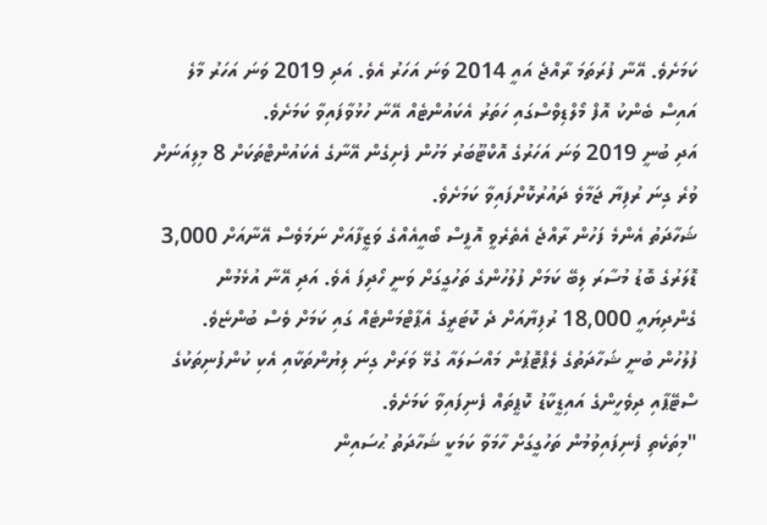ކަމަށެވެ. އޭނާ ފުރަތަމަ ރާއްޖެ އައީ 2014 ވަނަ އަހަރު އެވެ. އަދި 2019 ވަނަ އަހަރު މާލެ އައިސް ބެންކު އޮފް މޯލްޑިވްސްގައި ހަތަރު އެކައުންޓެއް އޭނާ ހުޅުވާފައިވާ ކަމަށެވެ.
އަދި ބުނީ 2019 ވަނަ އަހަރުގެ އޮކްޓޫބަރު މަހުން ފެށިގެން އޭނާގެ އެކައުންޓްތަކަށް 8 މިލިއަނަށް ވުރެ ގިނަ ރުފިޔާ ޖަމާވެ ދައުރުކޮށްފައިވާ ކަމަށެވެ.
ޝަހާދަތު އެންމެ ފަހުން ރާއްޖެ އެތެރެވީ އޮފީސް ބޯއީއެއްގެ ވަޒީފާއަށް ނަމަވެސް އޭނާއަށް 3,000 ޑޮލަރުގެ ބޮޑު މުސާރަ ލިބޭ ކަމަށް ފުލުހުންގެ ތަހުގީގަށް ވަނީ ހޯދިފަ އެވެ. އަދި އޭނާ އުޅެމުން ގެންދިޔައީ 18,000 ރުފިޔާއަށް ދެ ކޮޓަރީގެ އެޕާޓްމަންޓެއް ގައި ކަމަށް ވެސް ބުންޏެވެ.
ފުލުހުން ބުނީ ޝަހާދަތުގެ ލެޕްޓޮޕުން މައްސަލައާ ގުޅޭ ވަރަށް ގިނަ ލިޔުންތަކާއި އެކި ކުންފުނިތަކުގެ ސްޓޭޕާއި ދިވެހީންގެ އައިޑީކާޑު ކޮޕީތައް ފެނިފައިވާ ކަމަށެވެ.
"މިތަކެތި ފެނިފައިވުމުން ތަހުގީގަށް ހާމަވާ ކަމަކީ ޝަހާދަތު ޙުސައިން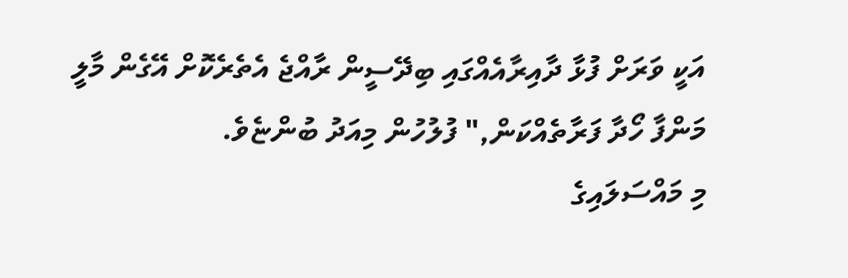އަކީ ވަރަށް ފުޅާ ދާއިރާއެއްގައި ބިދޭސީން ރާއްޖެ އެތެރެކޮށް އޭގެން މާލީ މަންފާ ހޯދާ ފަރާތެއްކަން," ފުލުހުން މިއަދު ބުންޏެވެ.
މި މައްސަލައިގެ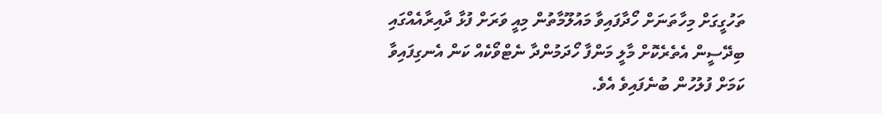ތަހުގީގަށް މިހާތަނަށް ހޯދާފައިވާ މައުލޫމާތުން މިއީ ވަރަށް ފުޅާ ދާއިރާއެއްގައި ބިދޭސީން އެތެރެކޮށް މާލީ މަންފާ ހޯދަމުންދާ ނެޓްވޯކެއް ކަން އެނގިފައިވާ ކަމަށް ފުލުހުން ބުނެފައިވެ އެވެ.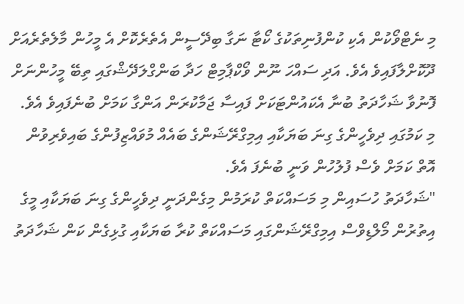މި ނެޓްވޯކުން އެކި ކުންފުނިތަކުގެ ކޯޓާ ނަގާ ބިދޭސީން އެތެރެކޮށް އެ މީހުން މާލެތެރެއަށް ދޫކޮށްލާފައިވެ އެވެ. އަދި ސައްހަ ނޫން ވޯކްޕާމިޓް ހަދާ ބަންގްލަދޭޝްގައި ތިބޭ މީހުންނަށް ފޮނުވާ ޝަހާދަތު ބުނާ އެކައުންޓަކަށް ފައިސާ ޖަމާކުރަން އަންގާ ކަމަށް ބުނެފައިވެ އެވެ.
މި ކަމުގައި ދިވެހީންގެ ގިނަ ބަޔަކާއި އިމިގްރޭޝަންގެ ބައެއް މުވައްޒިފުންގެ ބައިވެރިވުން އޮތް ކަމަށް ވެސް ފުލުހުން ވަނީ ބުނެފަ އެވެ.
"ޝަހާދަތު ހުސައިން މި މަސައްކަތް ކުރަމުން މިގެންދަނީ ދިވެހީންގެ ގިނަ ބަޔަކާއި މީގެ އިތުރުން މޯލްޑިވްސް އިމިގްރޭޝަންގައި މަސައްކަތް ކުރާ ބަޔަކާއި ގުޅިގެން ކަން ޝަހާދަތު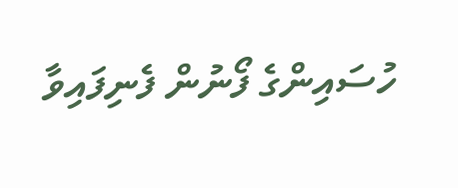ހުސައިންގެ ފޯނުން ފެނިފައިވާ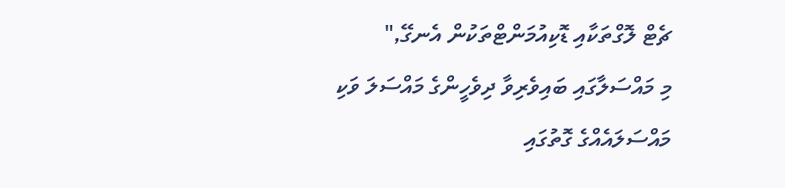ޗެޓް ލޮގްތަކާއި ޑޮކިއުމަންޓްތަކުން އެނގޭ,"
މި މައްސަލާގައި ބައިވެރިވާ ދިވެހީންގެ މައްސަލަ ވަކި މައްސަލައެއްގެ ގޮތުގައި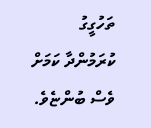ތަހުގީގު ކުރަމުންދާ ކަމަށް ވެސް ބުންޏެވެ.